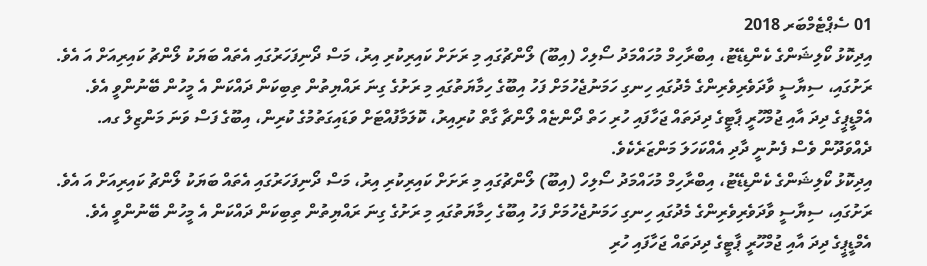01 ސެޕްޓެމްބަރ 2018
އިދިކޮޅު ކޯލިޝަންގެ ކެންޑިޑޭޓު، އިބްރާހިމް މުހައްމަދު ސޯލިހް (އިބޫ) ލޯންޗުގައި މި ރަށަށް ކައިރިކުރި އިރު، މަސް ދޯނިފަހަރުގައި އެތައް ބަޔަކު ލޯންޗު ކައިރިއަށް އަ އެވެ. ރަށުގައި، ސިޔާސީ ވާދަވެރިވެރިންގެ މެދުގައި ހިނގި ހަމަނުޖެހުމަށް ފަހު އިބޫގެ ހިމާޔަތުގައި މި ރަށުގެ ގިނަ ރައްޔިތުން ތިބިކަން ދައްކަން އެ މީހުން ބޭނުންވީ އެވެ. އެމްޑީޕީގެ ދިދަ އާއި ޖުމްހޫރީ ޕާޓީގެ ދިދަތައް ޖަހާފައި ހުރި ހަތް ދޯންޏެއް ލޯންޗާ ގާތް ކުރިއިރު، ކޮލަމާފުއްޓަށް ވަޑައިގަތުމުގެ ކުރިން، އިބޫގެ ފަސް ވަނަ މަންޒިލް ގއ. ދެއްވަދޫން ވެސް ފެނުނީ ދާދި އެއްކަހަލަ މަންޒަރެކެވެ.
އިދިކޮޅު ކޯލިޝަންގެ ކެންޑިޑޭޓު، އިބްރާހިމް މުހައްމަދު ސޯލިހް (އިބޫ) ލޯންޗުގައި މި ރަށަށް ކައިރިކުރި އިރު، މަސް ދޯނިފަހަރުގައި އެތައް ބަޔަކު ލޯންޗު ކައިރިއަށް އަ އެވެ. ރަށުގައި، ސިޔާސީ ވާދަވެރިވެރިންގެ މެދުގައި ހިނގި ހަމަނުޖެހުމަށް ފަހު އިބޫގެ ހިމާޔަތުގައި މި ރަށުގެ ގިނަ ރައްޔިތުން ތިބިކަން ދައްކަން އެ މީހުން ބޭނުންވީ އެވެ. އެމްޑީޕީގެ ދިދަ އާއި ޖުމްހޫރީ ޕާޓީގެ ދިދަތައް ޖަހާފައި ހުރި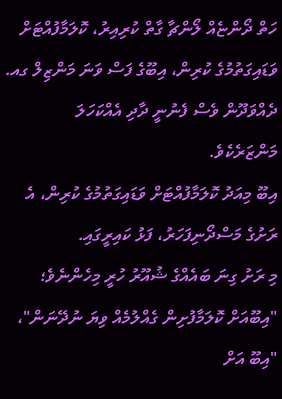ހަތް ދޯންޏެއް ލޯންޗާ ގާތް ކުރިއިރު، ކޮލަމާފުއްޓަށް ވަޑައިގަތުމުގެ ކުރިން، އިބޫގެ ފަސް ވަނަ މަންޒިލް ގއ. ދެއްވަދޫން ވެސް ފެނުނީ ދާދި އެއްކަހަލަ މަންޒަރެކެވެ.
އިބޫ މިއަދު ކޮލަމާފުއްޓަށް ވަޑައިގަތުމުގެ ކުރިން، އެ ރަށުގެ މަސްދޯނިފަހަރު، ފަޅު ކައިރީގައި.
މި ރަށު ގިނަ ބައެއްގެ ޝުއޫރު ހުރީ މިހެންނެވެ؛
"އިބޫއަށް ކޮލަމާފުށިން ގެއްލުމެއް ވިޔަ ނުދޭނަން"، "އިބޫ އަށް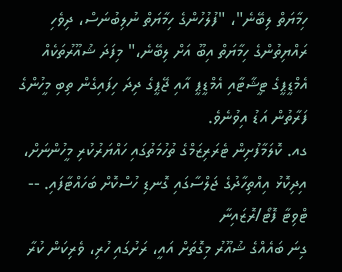ހިމާޔަތް ލިބޭނެ"، "ފުލުހުންގެ ހިމާޔަތް ނުލިބުނަސް، ދިވެހި ރައްޔިތުންގެ ހިމާޔަތް އިބޫ އަށް ލިބޭނެ،" މިފަދަ ޝުއޫރުތަކެއް އެމްޑީޕީގެ ޓީޝާޓާއި އެމްޑީޕީ އާއި ޖޭޕީގެ ދިދަ ހިފައިގެން ތިބި މީހުންގެ ފަރާތުން އަޑު އިވުނެވެ.
ގއ. ކޮލަމާފުށިން ޓެރަރިޒަމްގެ ތުހުމަތުގައި ހައްޔަރުކުރި މީހުންނަށް، އިދިކޮޅު އިއްތިހާދުގެ ޖަލްސާގައި ގޮނޑި ހުސްކޮށް ބަހައްޓާފައި. -- ޓްވިޓާ ފޮޓޯ/ރޮޒައިނާ
ގިނަ ބައެއްގެ ޝުއޫރު މިގޮތަށް އައީ، ރަށުގައި ހުރި، ވެރިކަން ކުރާ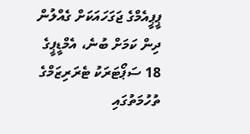ޕީޕީއެމްގެ ޖަގަހައަކަށް ގެއްލުން ދިން ކަމަށް ބުނެ، އެމްޑީޕީގެ 18 ސަޕޯޓަރަކު ޓެރަރިޒަމްގެ ތުހުމަތުގައި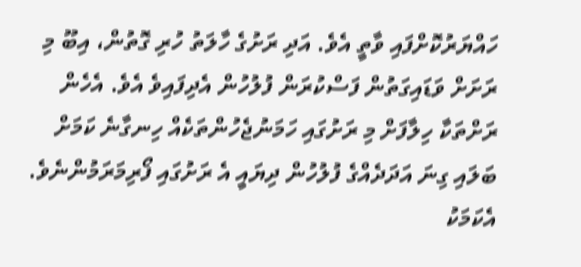ހައްޔަރުކޮށްފައި ވާތީ އެވެ. އަދި ރަށުގެ ހާލަތު ހުރި ގޮތުން، އިބޫ މި ރަށަށް ވަޑައިގަތުން ފަސްކުރަން ފުލުހުން އެދިފައިވެ އެވެ. އެހެން ރަށްތަކާ ހިލާފަށް މި ރަށުގައި ހަމަނުޖެހުންތަކެއް ހިނގާނެ ކަމަށް ބަލައި ގިނަ އަދަދެއްގެ ފުލުހުން ދިޔައީ އެ ރަށުގައި ފޯރިމަރަމުންނެވެ. އެކަމަކު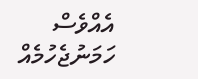އެއްވެސް ހަމަނުޖެހުމެއް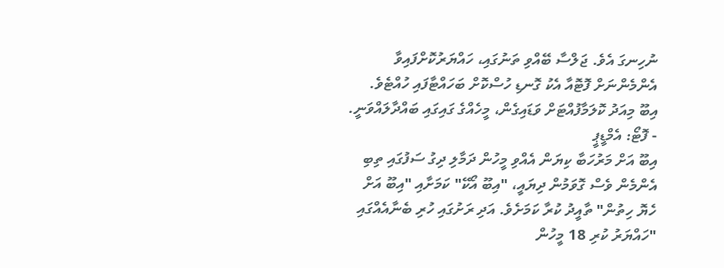ނުހިނގަ އެވެ. ޖަލްސާ ބޭއްވި ތަނުގައި، ހައްޔަރުކޮށްފައިވާ އެންމެންނަށް ފޮޓޮއާ އެކު ގޮނޑި ހުސްކޮށް ބަހައްޓާފައި ހުއްޓެވެ.
އިބޫ މިއަދު ކޮލަމާފުއްޓަށް ވަޑައިގެން، މީހެއްގެ ގައިގައި ބައްދާލައްވަނީ. - ފޮޓޯ: އެމްޑީޕީ
އިބޫ އަށް މަރުހަބާ ކިޔަން އެއްވި މީހުން ދަމާލި ދިގު ސަފުގައި ތިބި އެންމެން ވެސް ގޮވަމުން ދިޔައީ، "އިބޫ އޯކޭ" ކަމަށާއި "އިބޫ އަށް ހެޔޮ ހިތުން" ތާއީދު ކުރާ ކަމަށެވެ. އަދި ރަށުގައި ހުރި ބެނާއެއްގައި "ހައްޔަރު ކުރި 18 މީހުން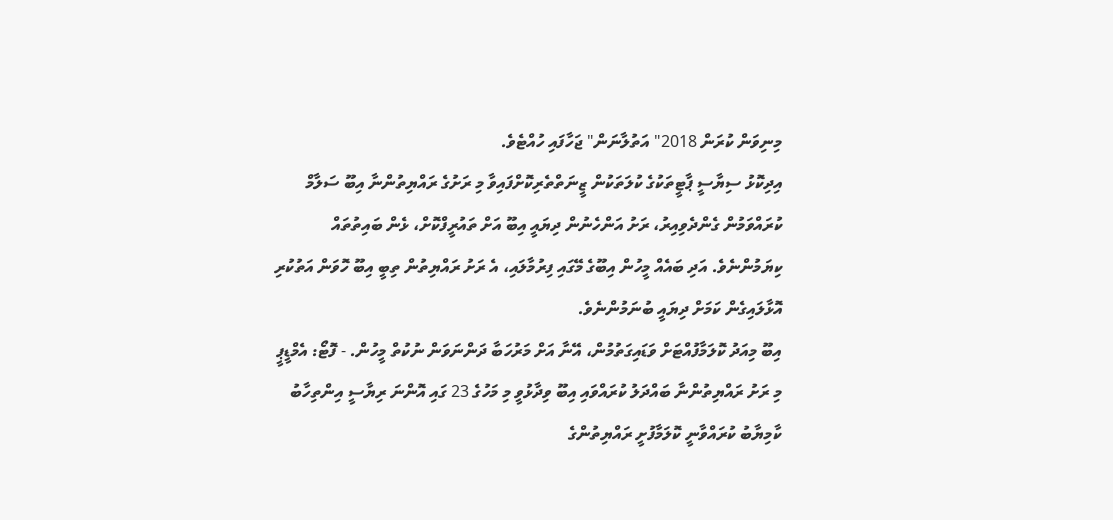މިނިވަން ކުރަން 2018" އަތުލާނަން" ޖަހާފައި ހުއްޓެވެ.
އިދިކޮޅު ސިޔާސީ ޕާޓީތަކުގެ ކުލަތަކުން ޒީނަތްތެރިކޮށްފައިވާ މި ރަށުގެ ރައްޔިތުންނާ އިބޫ ސަލާމް ކުރައްވަމުން ގެންދެވިއިރު، ރަށު އަންހެނުން ދިޔައީ އިބޫ އަށް ތައުރީފްކޮށް، ޅެން ބައިތުތައް ކިޔަމުންނެވެ. އަދި ބައެއް މީހުން އިބޫގެ މޭގައި ފިރުމާލައި، އެ ރަށު ރައްޔިތުން ތިބީ އިބޫ ހޮވަން އަތުކުރި އޮޅާލައިގެން ކަމަށް ދިޔައީ ބުނަމުންނެވެ.
އިބޫ މިއަދު ކޮލަމާފުއްޓަށް ވަޑައިގަތުމުން، އޭނާ އަށް މަރުހަބާ ދަންނަވަން ނުކުތް މީހުން. - ފޮޓޯ: އެމްޑީޕީ
މި ރަށު ރައްޔިތުންނާ ބައްދަލު ކުރައްވައި އިބޫ ވިދާޅުވީ މި މަހުގެ 23 ގައި އޮންނަ ރިޔާސީ އިންތިހާބު ކާމިޔާބު ކުރައްވާނީ ކޮލަމާފުށީ ރައްޔިތުންގެ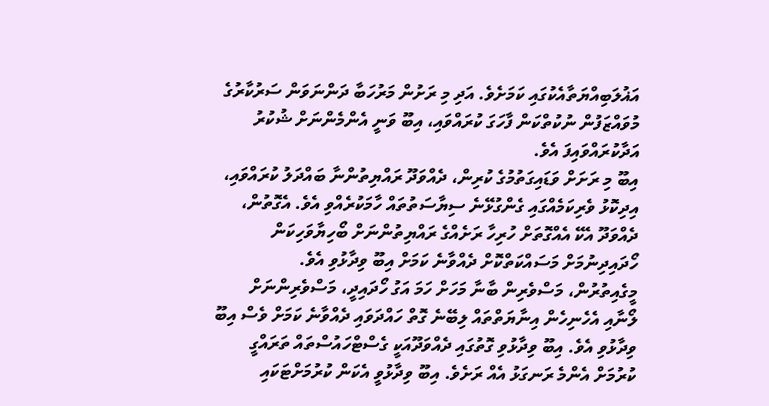އަޣުލަބިއްޔަތާއެކުގައި ކަމަށެވެ. އަދި މި ރަށުން މަރުހަބާ ދަންނަވަން ސަރުކާރުގެ މުވައްޒަފުން ނުކުތްކަން ފާހަގަ ކުރައްވައި، އިބޫ ވަނީ އެންމެންނަށް ޝުކުރު އަދާކުރައްވައިފަ އެވެ.
އިބޫ މި ރަށަށް ވަޑައިގަތުމުގެ ކުރިން، ދެއްވަދޫ ރައްޔިތުންނާ ބައްދަލު ކުރައްވައި، އިދިކޮޅު ވެރިކަމެއްގައި ގެންގުޅޭނެ ސިޔާސަތުތައް ހާމަކުރެއްވި އެވެ. އެގޮތުން، ދެއްވަދޫ އެކޭ އެއްގޮތަށް ހުރިހާ ރަށެއްގެ ރައްޔިތުންނަށް ބޯހިޔާވަހިކަން ހޯދައިދިނުމަށް މަސައްކަތްކޮށް ދެއްވާނެ ކަމަށް އިބޫ ވިދާޅުވި އެވެ.
މީގެއިތުރުން، މަސްވެރިން ބާނާ މަހަށް ހަމަ އަގު ހޯދައިދީ، މަސްވެރިންނަށް ލޯނާއި އެހެނިހެން އިނާޔަތްތައް ލިބޭނެ ގޮތް ހައްދަވައި ދެއްވާނެ ކަމަށް ވެސް އިބޫ ވިދާޅުވި އެވެ. އިބޫ ވިދާޅުވި ގޮތުގައި ދެއްވަދޫއަކީ ގެސްޓްހައުސްތައް ތަރައްގީ ކުރުމަށް އެންމެ ރަނގަޅު އެއް ރަށެވެ. އިބޫ ވިދާޅުވީ އެކަން ކުރުމަށްޓަކައި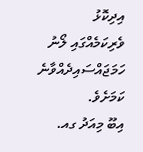އިދިކޮޅު ވެރިކަމެއްގައި ލޯނު ހަމަޖައްސައިދެއްވާނެ ކަމަށެވެ.
އިބޫ މިއަދު ގއ.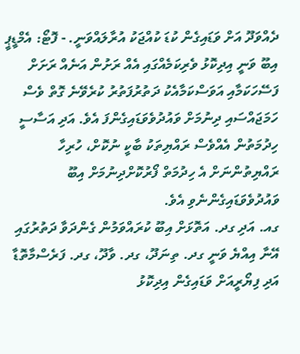ދެއްވަދޫ އަށް ވަޑައިގެން ކުޑަ ކުއްޖަކު އުރާލައްވަނީ. - ފޮޓޯ: އެމްޑީޕީ
އިބޫ ވަނީ އިދިކޮޅު ވެރިކަމެއްގައި އެއް ރަށުން އަނެއް ރަށަށް ފަސޭހަކަމާއި އަވަސްކަމާއެކު ދަތުރުފަތުރު ކުރެވޭނެ ގޮތް ވެސް ހަމަޖައްސައި ދިނުމަށް ވައުދުވެވަޑައިގެންފަ އެވެ. އަދި އަސާސީ ހިދުމަތުން އެއްވެސް ރައްޔިތަކު ބާކީ ނުކޮށް، ހުރިހާ ރައްޔިތުންނަށް އެ ހިދުމަތް ފޯރުކޮށްދިނުމަށް އިބޫ ވައުދުވެވަޑައިގެންނެވި އެވެ.
ގއ. އަދި ގދ. އަތޮޅަށް އިބޫ ކުރައްވަމުން ގެންދަވާ ދަތުރުގައި އޭނާ އިއްޔެ ވަނީ ގދ. ތިނަދޫ، ގދ. ވާދޫ، ގދ. ފަރެސްމާތޮޑާ އަދި ފިޔޯރީއަށް ވަޑައިގެން އިދިކޮޅު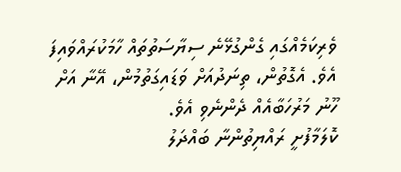ވެރިކަމެއްގައި ގެންގުޅޭނެ ސިޔާސަތުތައް ހާމަކުރައްވައިފަ އެވެ. އެގޮތުން، ތިނަދުއަށް ވަޑައިގަތުމުން، އޭނާ އަށް ހޫނު މަރުހަބާއެއް ދެންނެވި އެވެ.
ކޮލަމާފުށީ ރައްޔިތުންނާ ބައްދަލު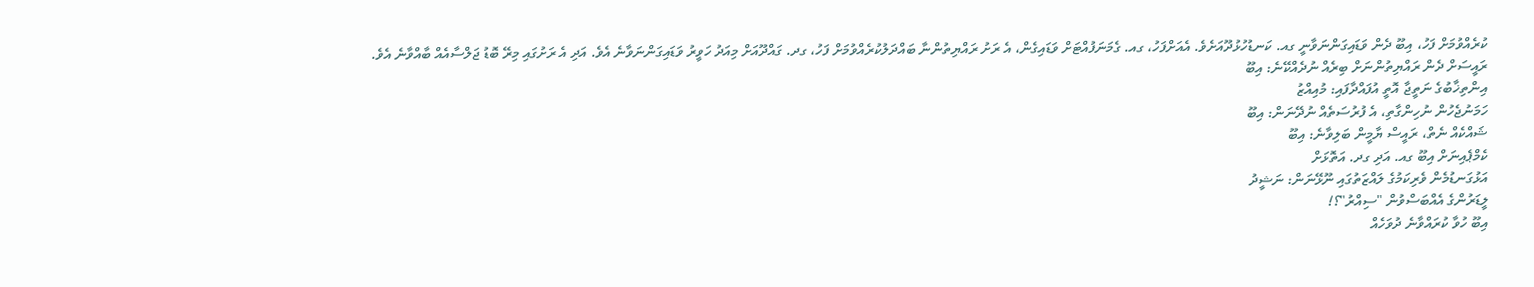ކުރެއްވުމަށް ފަހު، އިބޫ ދެން ވަޑައިގަންނަވާނީ ގއ. ކަނޑުހުޅުދޫއަށެވެ. އެއަށްފަހު، ގއ. ގެމަނަފުއްޓަށް ވަޑައިގެން، އެ ރަށު ރައްޔިތުންނާ ބައްދަލުކުރެއްވުމަށް ފަހު، ގދ. ގައްދޫއަށް މިއަދު ހަވީރު ވަޑައިގަންނަވާނެ އެވެ. އަދި އެ ރަށުގައި މިރޭ ބޮޑު ޖަލްސާއެއް ބާއްވާނެ އެވެ.
ރައީސަށް ދެން ރައްޔިތުންނަށް ބިރެއް ނުދެއްކޭނެ: އިބޫ
އިންތިޚާބުގެ ނަތީޖާ އޮތީ އުފައްދާފައި: މުއިއްޒު
ހަމަނުޖެހުން ނުހިންގާތި، އެ ފުރުސަތެއް ނުދޭނަން: އިބޫ
ޝައްކެއް ނެތް، ރައީސް ޔާމީން ބަލިވާނެ: އިބޫ
ކެމްޕެއިނަށް އިބޫ ގއ. އަދި ގދ. އަތޮޅަށް
އަޅުގަނޑުމެން ވެރިކަމުގެ ލައްޒަތުގައި ނޫޅޭނަން: ނަޝީދު
ލީޑަރުންގެ އެއްބަސްވުން "ސިއްރު"؟!
އިބޫ ހުވާ ކުރައްވާނެ ދުވަހެއް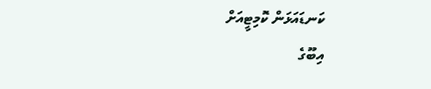ކަނޑައަޅަން ކޮމިޓީއަށް
އިބޫގެ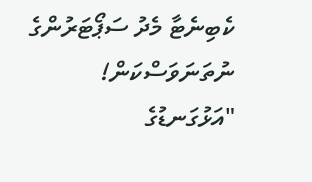ކެބިނެޓާ މެދު ސަޕޯޓަރުންގެ ނުތަނަވަސްކަން!
"އަޅުގަނޑުގެ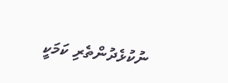ނުކުޅެދުންތެރި ކަމަކީ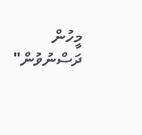މީހުން ދަސްނުވުން"